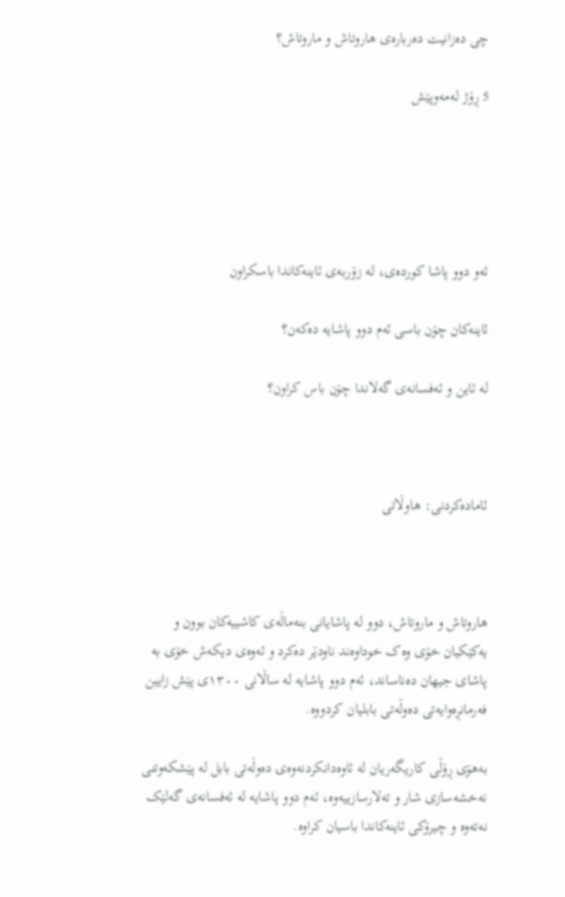چی دەزانیت دەربارەی هاروتاش و ماروتاش؟

5 ڕۆژ لەمەوپێش





ئەو دوو پاشا کوردەی، لە زۆربەی ئاینەکاندا باسکراون

ئاینەکان چۆن باسی ئەم دوو پاشایە دەکەن؟

لە ئاین و ئەفسانەی گەلاندا چۆن باس کراون؟



ئامادەکردنی: هاوڵاتی



هاروتاش و ماروتاش، دوو لە پاشایانی بنەماڵەی کاشییەکان بوون و یەکێکیان خۆی وەک خوداوەند ناودێر دەکرد و ئەوەی دیکەش خۆی بە پاشای جیهان دەناساند، ئەم دوو پاشایە لە ساڵانی ١٣٠٠ی پێش زایین فەرمانڕەوایەتی دەوڵەتی بابلیان کردووە.

بەهۆی ڕۆڵی کاریگەریان لە ئاوەدانکردنەوەی دەوڵەتی بابل لە پێشکەوتنی نەخشەسازی شار و تەلارسازییەوە، ئەم دوو پاشایە لە ئەفسانەی گەلێک نەتەوە و چیرۆکی ئاینەکاندا باسیان کراوە.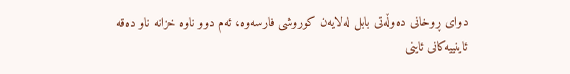دوای ڕوخانی دەوڵەتی بابل لەلایەن کوروشی فارسەوە، ئەم دوو ناوە خزانە ناو دەقە ئاینییەکانی ئاینی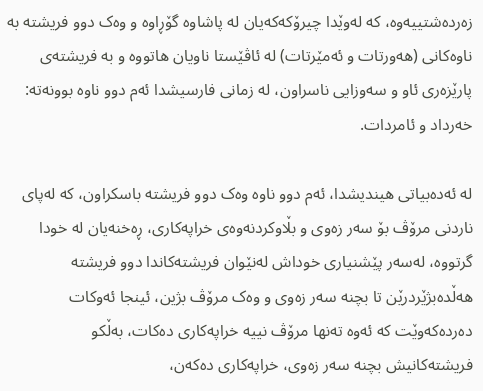زەردەشتییەوە، کە لەوێدا چیرۆکەکەیان لە پاشاوە گۆڕاوە و وەک دوو فریشتە بە ناوەکانی (هەورتات و ئەمێرتات) لە ئاڤێستا ناویان هاتووە و بە فریشتەی پارێزەری ئاو و سەوزایی ناسراون، لە زمانی فارسیشدا ئەم دوو ناوە بوونەتە: خەرداد و ئامردات.

لە ئەدەبیاتی هیندیشدا، ئەم دوو ناوە وەک دوو فریشتە باسکراون، کە لەپای ناردنی مرۆڤ بۆ سەر زەوی و بڵاوکردنەوەی خراپەکاری، ڕەخنەیان لە خودا گرتووە، لەسەر پێشنیاری خوداش لەنێوان فریشتەکاندا دوو فریشتە هەڵدەبژێردرێن تا بچنە سەر زەوی و وەک مرۆڤ بژین، ئینجا ئەوکات دەردەکەوێت کە ئەوە تەنها مرۆڤ نییە خراپەکاری دەکات، بەڵکو فریشتەکانیش بچنە سەر زەوی، خراپەکاری دەکەن،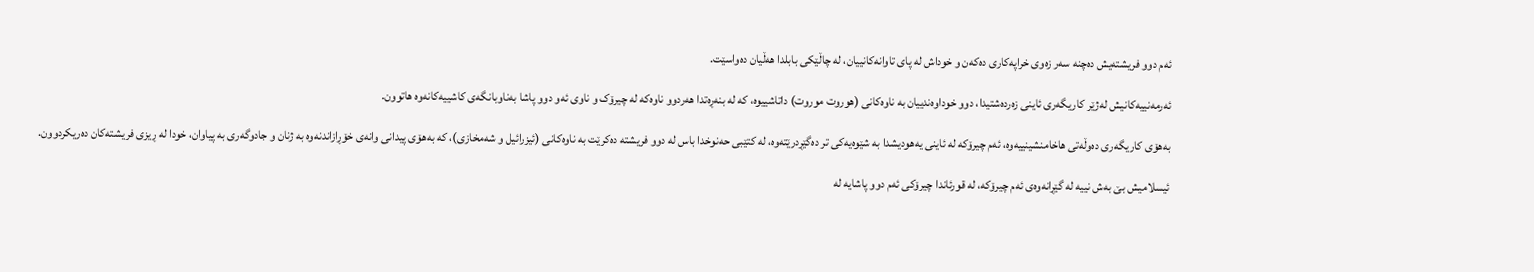ئەم دوو فریشتەیش دەچنە سەر زەوی خراپەکاری دەکەن و خوداش لە پای تاوانەکانییان، لە چاڵێکی بابلدا هەڵیان دەواسێت.

ئەرمەنییەکانیش لەژێر کاریگەری ئاینی زەردەشتیدا، دوو خوداوەندییان بە ناوەکانی (هوروت موروت) داتاشییوە، کە لە بنەڕەتدا هەردوو ناوەکە لە چیرۆک و ناوی ئەو دوو پاشا بەناوبانگەی کاشییەکانەوە هاتوون.

بەهۆی کاریگەری دەوڵەتی هاخامنشینییەوە، ئەم چیرۆکە لە ئاینی یەهودیشدا بە شێوەیەکی تر دەگێڕدرێتەوە، لە کتێبی حەنوخدا باس لە دوو فریشتە دەکرێت بە ناوەکانی (ئیزرائیل و شەمخازی)، کە بەهۆی پیدانی وانەی خۆڕازاندنەوە بە ژنان و جادوگەری بە پیاوان، خودا لە ڕیزی فریشتەکان دەریکردوون.

ئیسلامیش بێ بەش نییە لە گێڕانەوەی ئەم چیرۆکە، لە قورئاندا چیرۆکی ئەم دوو پاشایە لە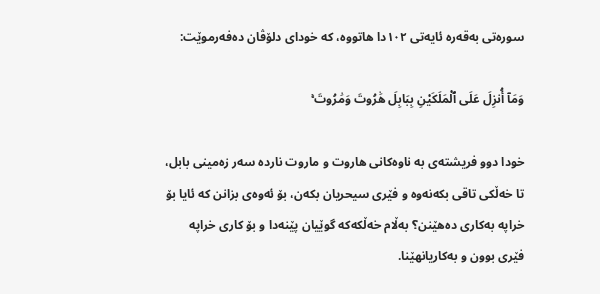سورەتی بەقەرە ئایەتی ١٠٢دا هاتووە، کە خودای دلۆڤان دەفەرموێت:

وَمَآ أُنزِلَ عَلَى ٱلْمَلَكَيْنِ بِبَابِلَ هَٰرُوتَ وَمَٰرُوتَ ۚ

خودا دوو فریشتەی بە ناوەکانی هاروت و ماروت ناردە سەر زەمینی بابل، تا خەڵکی تاقی بکەنەوە و فێری سیحریان بکەن، بۆ ئەوەی بزانن کە ئایا بۆ خراپە بەکاری دەهێنن؟ بەڵام خەڵکەکە گوێیان پێنەدا و بۆ کاری خراپە فێری بوون و بەکاریانهێنا.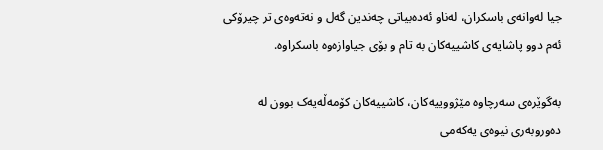جیا لەوانەی باسکران، لەناو ئەدەبیاتی چەندین گەل و نەتەوەی تر چیرۆکی ئەم دوو پاشایەی کاشییەکان بە تام و بۆی جیاوازەوە باسکراوە.

بەگوێرەی سەرچاوە مێژووییەکان، کاشییەکان کۆمەڵەیەک بوون لە دەوروبەری نیوەی یەکەمی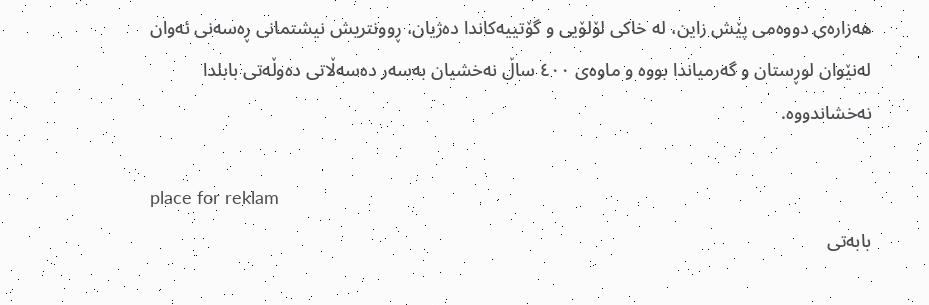هەزارەی دووەمی پێش زاین، لە خاکی لۆلۆیی و گۆتییەکاندا دەژیان، ڕوونتریش نیشتمانی ڕەسەنی ئەوان لەنێوان لوڕستان و گەرمیاندا بووە و ماوەی ٤٠٠ ساڵ نەخشیان بەسەر دەسەڵاتی دەوڵەتی بابلدا نەخشاندووە.

place for reklam
بابه‌تی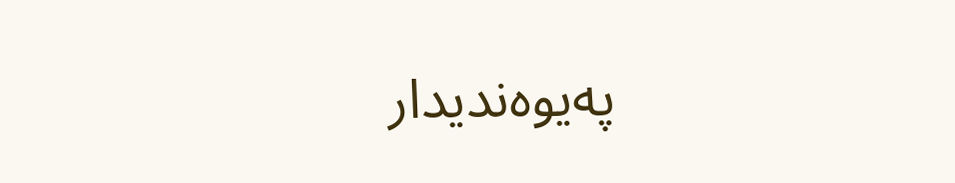په‌یوه‌ندیدار